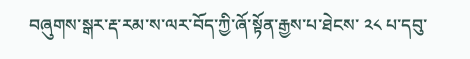བཞུགས་སྒར་རྡ་རམ་ས་ལར་བོད་ཀྱི་ཞོ་སྟོན་རྒྱས་པ་ཐེངས་ ༢༨ པ་དབུ་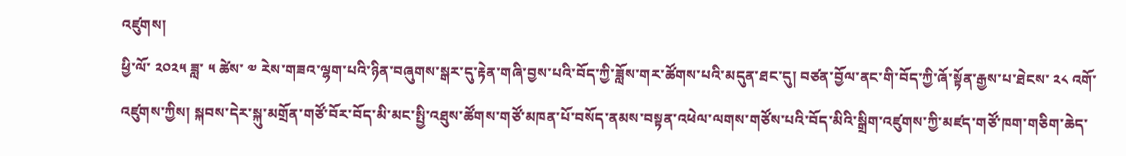འཛུགས།
ཕྱི་ལོ་ ༢༠༢༥ ཟླ་ ༥ ཚེས་ ༧ རེས་གཟའ་ལྷག་པའི་ཉིན་བཞུགས་སྒར་དུ་རྟེན་གཞི་བྱས་པའི་བོད་ཀྱི་ཟློས་གར་ཚོགས་པའི་མདུན་ཐང་དུ། བཙན་བྱོལ་ནང་གི་བོད་ཀྱི་ཞོ་སྟོན་རྒྱས་པ་ཐེངས་ ༢༨ འགོ་འཛུགས་ཀྱིས། སྐབས་དེར་སྐུ་མགྲོན་གཙོ་བོར་བོད་མི་མང་སྤྱི་འཐུས་ཚོགས་གཙོ་མཁན་པོ་བསོད་ནམས་བསྟན་འཕེལ་ལགས་གཙོས་པའི་བོད་མིའི་སྒྲིག་འཛུགས་ཀྱི་མཛད་གཙོ་ཁག་གཅིག་ཆེད་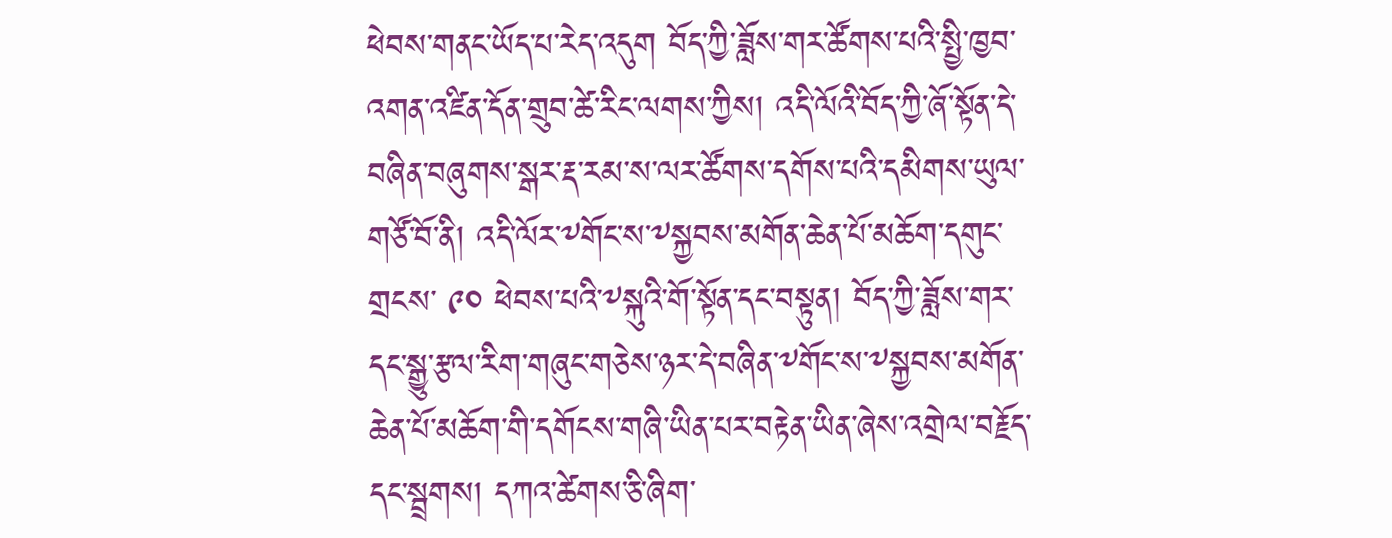ཕེབས་གནང་ཡོད་པ་རེད་འདུག བོད་ཀྱི་ཟློས་གར་ཚོགས་པའི་སྤྱི་ཁྱབ་འགན་འཛིན་དོན་གྲུབ་ཚེ་རིང་ལགས་ཀྱིས། འདི་ལོའི་བོད་ཀྱི་ཞོ་སྟོན་དེ་བཞིན་བཞུགས་སྒར་རྡ་རམ་ས་ལར་ཚོགས་དགོས་པའི་དམིགས་ཡུལ་གཙོ་བོ་ནི། འདི་ལོར་༸གོང་ས་༸སྐྱབས་མགོན་ཆེན་པོ་མཆོག་དགུང་གྲངས་ ༩༠ ཕེབས་པའི་༸སྐུའི་གོ་སྟོན་དང་བསྟུན། བོད་ཀྱི་ཟློས་གར་དང་སྒྱུ་རྩལ་རིག་གཞུང་གཅེས་ཉར་དེ་བཞིན་༸གོང་ས་༸སྐྱབས་མགོན་ཆེན་པོ་མཆོག་གི་དགོངས་གཞི་ཡིན་པར་བརྟེན་ཡིན་ཞེས་འགྲེལ་བརྗོད་དང་སྦྲགས། དཀའ་ཚེགས་ཅི་ཞིག་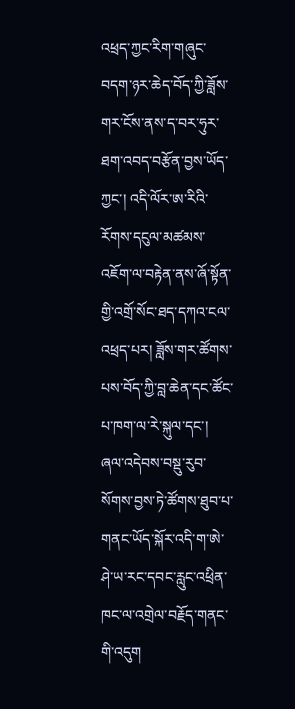འཕྲད་ཀྱང་རིག་གཞུང་བདག་ཉར་ཆེད་བོད་ཀྱི་ཟློས་གར་ངོས་ནས་ད་བར་ཧུར་ཐག་འབད་བརྩོན་བྱས་ཡོད་ཀྱང་། འདི་ལོར་ཨ་རིའི་རོགས་དངུལ་མཚམས་འཇོག་ལ་བརྟེན་ནས་ཞོ་སྟོན་གྱི་འགྲོ་སོང་ཐད་དཀའ་ངལ་འཕྲད་པར། ཟློས་གར་ཚོགས་པས་བོད་ཀྱི་བླ་ཆེན་དང་ཚོང་པ་ཁག་ལ་རེ་སྐུལ་དང་། ཞལ་འདེབས་བསྡུ་རུབ་སོགས་བྱས་ཏེ་ཚོགས་ཐུབ་པ་གནང་ཡོད་སྐོར་འདི་ག་ཨེ་ཤེ་ཡ་རང་དབང་རླུང་འཕྲིན་ཁང་ལ་འགྲེལ་བརྗོད་གནང་གི་འདུག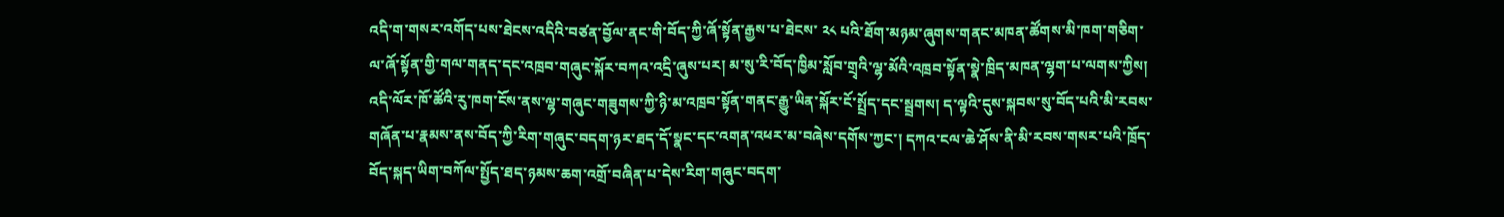འདི་ག་གསར་འགོད་པས་ཐེངས་འདིའི་བཙན་བྱོལ་ནང་གི་བོད་ཀྱི་ཞོ་སྟོན་རྒྱས་པ་ཐེངས་ ༢༨ པའི་ཐོག་མཉམ་ཞུགས་གནང་མཁན་ཚོགས་མི་ཁག་གཅིག་ལ་ཞོ་སྟོན་གྱི་གལ་གནད་དང་འཁྲབ་གཞུང་སྐོར་བཀའ་འདྲི་ཞུས་པར། མ་སུ་རི་བོད་ཁྱིམ་སློབ་གྲྭའི་ལྷ་མོའི་འཁྲབ་སྟོན་སྣེ་ཁྲིད་མཁན་ལྷག་པ་ལགས་ཀྱིས། འདི་ལོར་ཁོ་ཚོའི་རུ་ཁག་ངོས་ནས་ལྷ་གཞུང་གཟུགས་ཀྱི་ཉི་མ་འཁྲབ་སྟོན་གནང་རྒྱུ་ཡིན་སྐོར་ངོ་སྤྲོད་དང་སྦྲགས། ད་ལྟའི་དུས་སྐབས་སུ་བོད་པའི་མི་རབས་གཞོན་པ་རྣམས་ནས་བོད་ཀྱི་རིག་གཞུང་བདག་ཉར་ཐད་དོ་སྣང་དང་འགན་འཕར་མ་བཞེས་དགོས་ཀྱང་། དཀའ་ངལ་ཆེ་ཤོས་ནི་མི་རབས་གསར་པའི་ཁྲོད་བོད་སྐད་ཡིག་བཀོལ་སྤྱོད་ཐད་ཉམས་ཆག་འགྲོ་བཞིན་པ་དེས་རིག་གཞུང་བདག་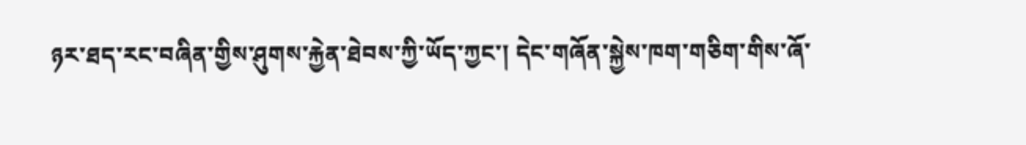ཉར་ཐད་རང་བཞིན་གྱིས་ཤུགས་རྐྱེན་ཐེབས་ཀྱི་ཡོད་ཀྱང་། དེང་གཞོན་སྐྱེས་ཁག་གཅིག་གིས་ཞོ་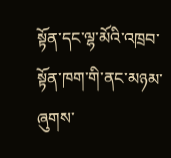སྟོན་དང་ལྷ་མོའི་འཁྲབ་སྟོན་ཁག་གི་ནང་མཉམ་ཞུགས་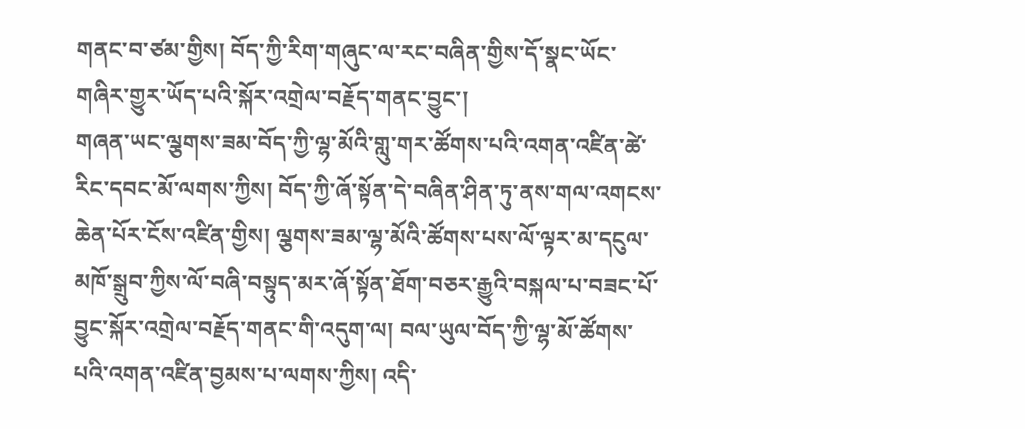གནང་བ་ཙམ་གྱིས། བོད་ཀྱི་རིག་གཞུང་ལ་རང་བཞིན་གྱིས་དོ་སྣང་ཡོང་གཞིར་གྱུར་ཡོད་པའི་སྐོར་འགྲེལ་བརྗོད་གནང་བྱུང་།
གཞན་ཡང་ལྕགས་ཟམ་བོད་ཀྱི་ལྷ་མོའི་གླུ་གར་ཚོགས་པའི་འགན་འཛིན་ཚེ་རིང་དབང་མོ་ལགས་ཀྱིས། བོད་ཀྱི་ཞོ་སྟོན་དེ་བཞིན་ཤིན་ཏུ་ནས་གལ་འགངས་ཆེན་པོར་ངོས་འཛིན་གྱིས། ལྕགས་ཟམ་ལྷ་མོའི་ཚོགས་པས་ལོ་ལྟར་མ་དངུལ་མཁོ་སྒྲུབ་ཀྱིས་ལོ་བཞི་བསྟུད་མར་ཞོ་སྟོན་ཐོག་བཅར་རྒྱུའི་བསྐལ་པ་བཟང་པོ་བྱུང་སྐོར་འགྲེལ་བརྗོད་གནང་གི་འདུག་ལ། བལ་ཡུལ་བོད་ཀྱི་ལྷ་མོ་ཚོགས་པའི་འགན་འཛིན་བྱམས་པ་ལགས་ཀྱིས། འདི་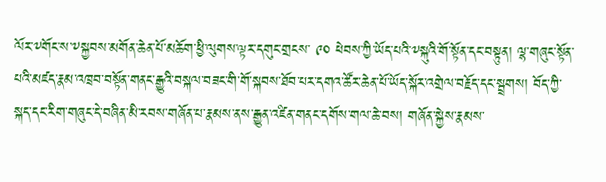ལོར་༸གོང་ས་༸སྐྱབས་མགོན་ཆེན་པོ་མཆོག་ཕྱི་ལུགས་ལྟར་དགུང་གྲངས་ ༩༠ ཕེབས་ཀྱི་ཡོད་པའི་༸སྐུའི་གོ་སྟོན་དང་བསྟུན། ལྷ་གཞུང་སྟོན་པའི་མཛད་རྣམ་འཁྲབ་བསྟོན་གནང་རྒྱུའི་བསྐལ་བཟང་གི་གོ་སྐབས་ཐོབ་པར་དགའ་ཚོར་ཆེན་པོ་ཡོད་སྐོར་འགྲེལ་བརྗོད་དང་སྦྲགས། བོད་ཀྱི་སྐད་དང་རིག་གཞུང་དེ་བཞིན་མི་རབས་གཞོན་པ་རྣམས་ནས་རྒྱུན་འཛིན་གནང་དགོས་གལ་ཆེ་བས། གཞོན་སྐྱེས་རྣམས་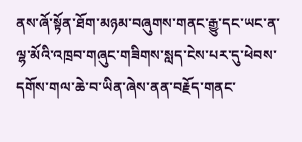ནས་ཞོ་སྟོན་ཐོག་མཉམ་བཞུགས་གནང་རྒྱུ་དང་ཡང་ན་ལྷ་མོའི་འཁྲབ་གཞུང་གཟིགས་སླད་ངེས་པར་དུ་ཕེབས་དགོས་གལ་ཆེ་བ་ཡིན་ཞེས་ནན་བརྗོད་གནང་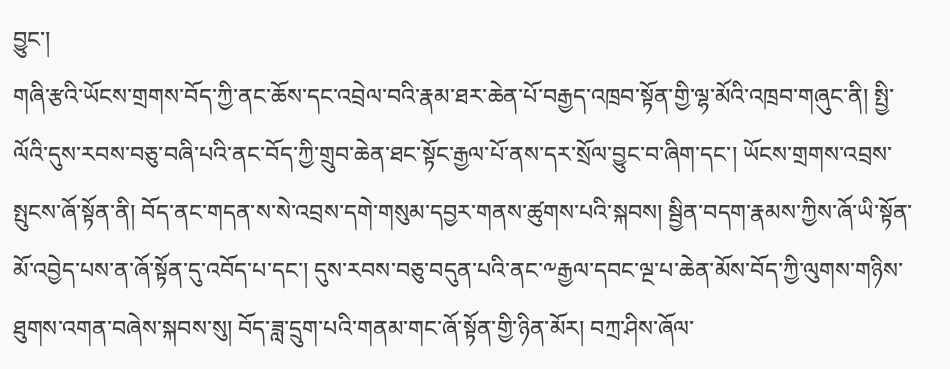བྱུང་།
གཞི་རྩའི་ཡོངས་གྲགས་བོད་ཀྱི་ནང་ཆོས་དང་འབྲེལ་བའི་རྣམ་ཐར་ཆེན་པོ་བརྒྱད་འཁྲབ་སྟོན་གྱི་ལྷ་མོའི་འཁྲབ་གཞུང་ནི། སྤྱི་ལོའི་དུས་རབས་བཅུ་བཞི་པའི་ནང་བོད་ཀྱི་གྲུབ་ཆེན་ཐང་སྟོང་རྒྱལ་པོ་ནས་དར་སྲོལ་བྱུང་བ་ཞིག་དང་། ཡོངས་གྲགས་འབྲས་སྤུངས་ཞོ་སྟོན་ནི། བོད་ནང་གདན་ས་སེ་འབྲས་དགེ་གསུམ་དབྱར་གནས་ཚུགས་པའི་སྐབས། སྦྱིན་བདག་རྣམས་ཀྱིས་ཞོ་ཡི་སྟོན་མོ་འབྱེད་པས་ན་ཞོ་སྟོན་དུ་འབོད་པ་དང་། དུས་རབས་བཅུ་བདུན་པའི་ནང་༸རྒྱལ་དབང་ལྔ་པ་ཆེན་མོས་བོད་ཀྱི་ལུགས་གཉིས་ཐུགས་འགན་བཞེས་སྐབས་སུ། བོད་ཟླ་དྲུག་པའི་གནམ་གང་ཞོ་སྟོན་གྱི་ཉིན་མོར། བཀྲ་ཤིས་ཞོལ་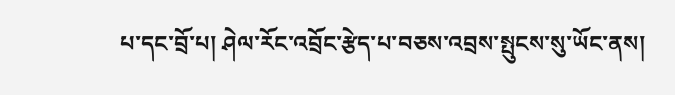པ་དང་བྲོ་པ། ཤེལ་རོང་འབྲོང་རྩེད་པ་བཅས་འབྲས་སྤུངས་སུ་ཡོང་ནས།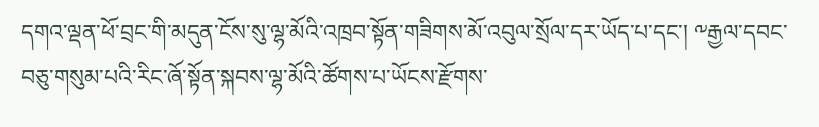དགའ་ལྡན་ཕོ་བྲང་གི་མདུན་ངོས་སུ་ལྷ་མོའི་འཁྲབ་སྟོན་གཟིགས་མོ་འབུལ་སྲོལ་དར་ཡོད་པ་དང་། ༸རྒྱལ་དབང་བཅུ་གསུམ་པའི་རིང་ཞོ་སྟོན་སྐབས་ལྷ་མོའི་ཚོགས་པ་ཡོངས་རྫོགས་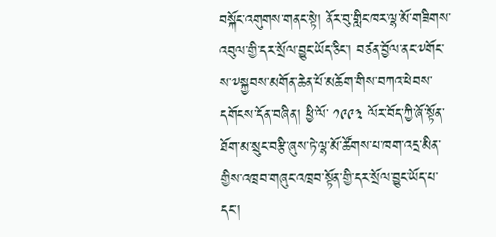བསྐོང་འགུགས་གནང་སྟེ། ནོར་བུ་གླིང་ཁར་ལྷ་མོ་གཟིགས་འབུལ་གྱི་དར་སྲོལ་བྱུང་ཡོད་ཅིང་། བཙན་བྱོལ་ནང་༸གོང་ས་༸སྐྱབས་མགོན་ཆེན་པོ་མཆོག་གིས་བཀའ་ཕེབས་དགོངས་དོན་བཞིན། ཕྱི་ལོ་ ༡༩༩༣ ལོར་བོད་ཀྱི་ཞོ་སྟོན་ཐོག་མ་སྲུང་བརྩི་ཞུས་ཏེ་ལྷ་མོ་ཚོགས་པ་ཁག་འདྲ་མིན་གྱིས་འཁྲབ་གཞུང་འཁྲབ་སྟོན་གྱི་དར་སྲོལ་བྱུང་ཡོད་པ་དང་།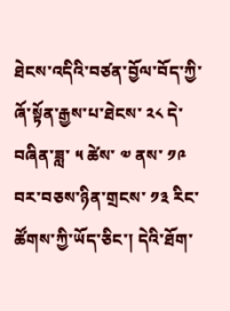ཐེངས་འདིའི་བཙན་བྱོལ་བོད་ཀྱི་ཞོ་སྟོན་རྒྱས་པ་ཐེངས་ ༢༨ དེ་བཞིན་ཟླ་ ༥ ཚེས་ ༧ ནས་ ༡༩ བར་བཅས་ཉིན་གྲངས་ ༡༣ རིང་ཚོགས་ཀྱི་ཡོད་ཅིང་། དེའི་ཐོག་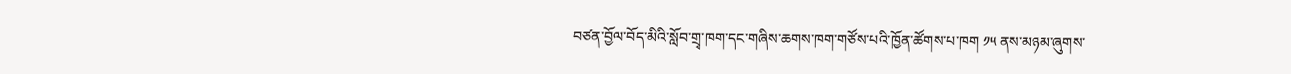བཙན་བྱོལ་བོད་མིའི་སློབ་གྲྭ་ཁག་དང་གཞིས་ཆགས་ཁག་གཙོས་པའི་ཁྱོན་ཚོགས་པ་ཁག ༡༥ ནས་མཉམ་ཞུགས་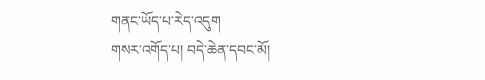གནང་ཡོད་པ་རེད་འདུག
གསར་འགོད་པ། བདེ་ཆེན་དབང་མོ།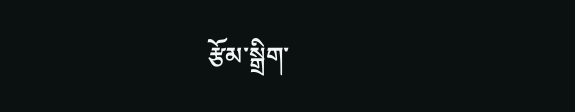རྩོམ་སྒྲིག་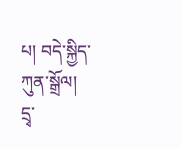པ། བདེ་སྐྱིད་ཀུན་སྒྲོལ།
དྲྭ་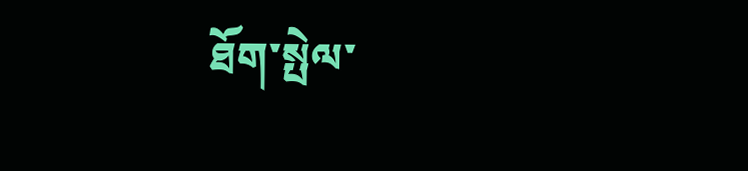ཐོག་སྤེལ་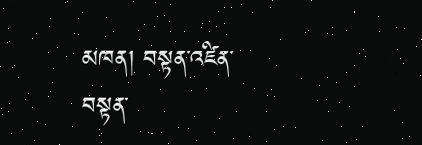མཁན། བསྟན་འཛིན་བསྟན་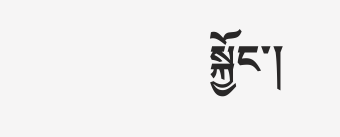སྐྱོང་།